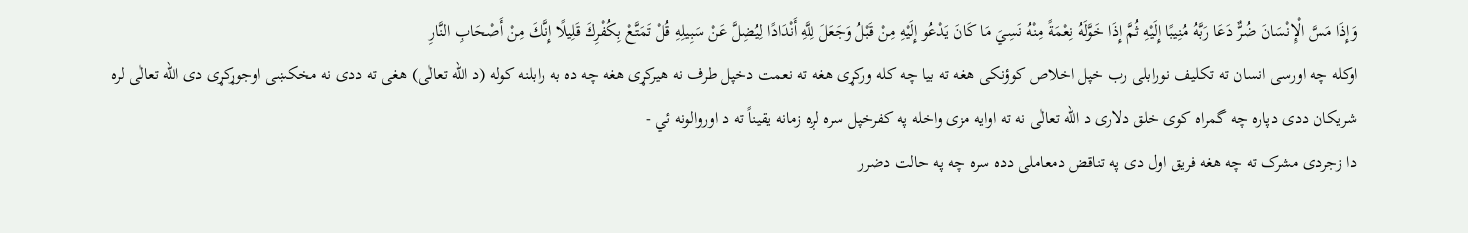وَإِذَا مَسَّ الْإِنْسَانَ ضُرٌّ دَعَا رَبَّهُ مُنِيبًا إِلَيْهِ ثُمَّ إِذَا خَوَّلَهُ نِعْمَةً مِنْهُ نَسِيَ مَا كَانَ يَدْعُو إِلَيْهِ مِنْ قَبْلُ وَجَعَلَ لِلَّهِ أَنْدَادًا لِيُضِلَّ عَنْ سَبِيلِهِ قُلْ تَمَتَّعْ بِكُفْرِكَ قَلِيلًا إِنَّكَ مِنْ أَصْحَابِ النَّارِ
اوکله چه اورسی انسان ته تکلیف نورابلی رب خپل اخلاص کوؤنکی هغه ته بیا چه کله ورکړی هغه ته نعمت دخپل طرف نه هیرکړی هغه چه ده به رابلنه کوله (د اللّه تعالٰی) هغی ته ددی نه مخکښی اوجوړکړی دی اللّه تعالٰی لره شریکان ددی دپاره چه گمراه کوی خلق دلاری د اللّه تعالٰی نه ته اوایه مزی واخله په کفرخپل سره لږه زمانه یقیناً ته د اوروالونه ئي -
دا زجردی مشرک ته چه هغه فریق اول دی په تناقض دمعاملی دده سره چه په حالت دضرر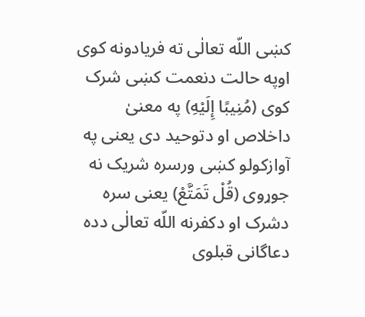کښی اللّه تعالٰی ته فریادونه کوی اوپه حالت دنعمت کښی شرک کوی (مُنِيبًا إِلَيْهِ) په معنیٰ داخلاص او دتوحید دی یعنی په آوازکولو کښی ورسره شریک نه جوړوی (قُلْ تَمَتَّعْ) یعنی سره دشرک او دکفرنه اللّه تعالٰی دده دعاگانی قبلوی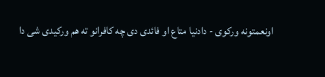اونعمتونه ورکوی - دادنیا متاع او فائدی دی چه کافرانو ته هم ورکیدی شی دا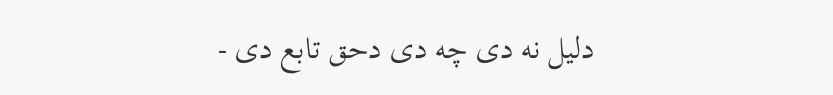دلیل نه دی چه دی دحق تابع دی -